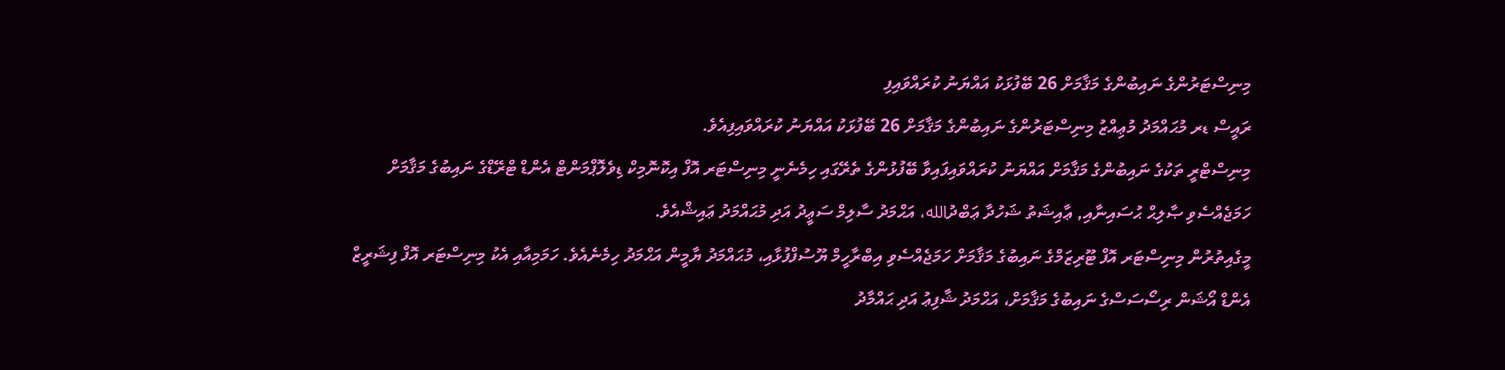މިނިސްޓަރުންގެ ނައިބުންގެ މަޤާމަށް 26 ބޭފުޅަކު އައްޔަނު ކުރައްވައިފި
ރައީސް ޑރ މުޙައްމަދު މުޢިއްޒު މިނިސްޓަރުންގެ ނައިބުންގެ މަޤާމަށް 26 ބޭފުޅަކު އައްޔަނު ކުރައްވައިފިއެވެ.
މިނިސްޓްރީ ތަކުގެ ނައިބުންގެ މަޤާމަށް އައްޔަނު ކުރައްވައިފައިވާ ބޭފުޅުންގެ ތެރޭގައި ހިމެނެނީ މިނިސްޓަރ އޮފް އިކޮނޮމިކް ޑިވެލޮޕްމަންޓް އެންޑް ޓްރޭޑްގެ ނައިބުގެ މަޤާމަށް ހަމަޖެއްސެވި ޞާލިޙް ޙުސައިނާއި, ޢާއިޝަތު ޝަހުދާ ޢަބްދުالله، އަޙްމަދު ސާލިމް ސަޢީދު އަދި މުޙައްމަދު ޢައިޝްއެވެ.
މީގެއިތުރުން މިނިސްޓަރ އޮފް ޓޫރިޒަމްގެ ނައިބުގެ މަޤާމަށް ހަމަޖެއްސެވި އިބްރާހީމް ޔޫސުފްފުޅާއި، މުޙައްމަދު ޔާމީން އަޙްމަދު ހިމެނެއެވެ. ހަމަމިއާއި އެކު މިނިސްޓަރ އޮފް ފިޝަރީޒް އެންޑް އޯޝަން ރިސޯސަސްގެ ނައިބުގެ މަޤާމަށް، އަޙްމަދު ޝާފިޢު އަދި ޙައްމާދު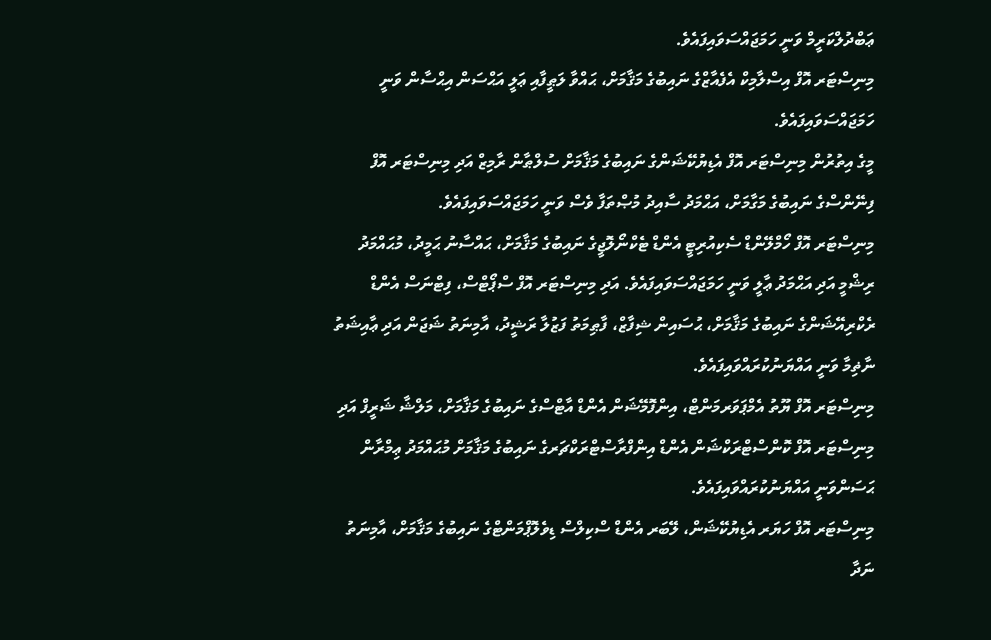ޢަބްދުލްކަރީމް ވަނީ ހަމަޖައްސަވައިފައެވެ.
މިނިސްޓަރ އޮފް އިސްލާމިކް އެފެއާޒްގެ ނައިބުގެ މަޤާމަށް، ޙައްވާ ލަޠީފާއި ޢަލީ އަޙްސަން އިޙްސާން ވަނީ ހަމަޖައްސަވައިފައެވެ.
މީގެ އިތުރުން މިނިސްޓަރ އޮފް އެޑިޔުކޭޝަންގެ ނައިބުގެ މަޤާމަށް ސުލްޠާން ރާމިޒް އަދި މިނިސްޓަރ އޮފް ފިނޭންސްގެ ނައިބުގެ މަގާމަށް، އަޙްމަދު ސާއިދު މުޞްތަފާ ވެސް ވަނީ ހަމަޖައްސަވައިފައެވެ.
މިނިސްޓަރ އޮފް ހޯމްލޭންޑް ސެކިއުރިޓީ އެންޑް ޓެކްނޯލޮޖީގެ ނައިބުގެ މަޤާމަށް، ޙައްސާނު ޙަމީދު، މުޙައްމަދު ރިޝްމީ އަދި އަޙްމަދު ޢާލީ ވަނީ ހަމަޖައްސަވައިފައެވެ. އަދި މިނިސްޓަރ އޮފް ސްޕޯޓްސް، ފިޓްނަސް އެންޑް ރެކްރިއޭޝަންގެ ނައިބުގެ މަޤާމަށް، ޙުސައިން ޝިފާޒް، ފާޠިމަތު ފަޒުލާ ރަޝީދު، އާމިނަތު ޝަޖަން އަދި ޢާއިޝަތު ނާޡިމާ ވަނީ އައްޔަނުކުރައްވައިފައެވެ.
މިނިސްޓަރ އޮފް ޔޫތު އެމްޕަވަރމަންޓް، އިންފޮމޭޝަން އެންޑް އާޓްސްގެ ނައިބުގެ މަޤާމަށް، މަލްޝާ ޝަރީފް އަދި މިނިސްޓަރ އޮފް ކޮންސްޓްރަކްޝަން އެންޑް އިންފްރާސްޓްރަކްޗަރގެ ނައިބުގެ މަޤާމަށް މުޙައްމަދު ޢިމްރާން ޙަސަންވަނީ އައްޔަނުކުރައްވައިފައެވެ.
މިނިސްޓަރ އޮފް ހަޔަރ އެޑިޔުކޭޝަން، ލޭބަރ އެންޑް ސްކިލްސް ޑިވެލޮޕްމަންޓްގެ ނައިބުގެ މަޤާމަށް، އާމިނަތު ނަދާ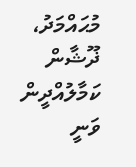މުޙައްމަދު، ޛޫޝާން ކަމާލުއްދީން ވަނީ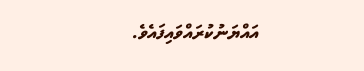އައްޔަނުކުރައްވައިފައެވެ.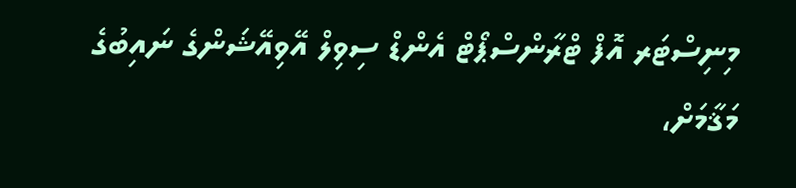މިނިސްޓަރ އޮފް ޓްރާންސްޕޯޓް އެންޑް ސިވިލް އޭވިއޭޝަންގެ ނައިބުގެ މަޤާމަށް،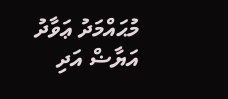މުޙައްމަދު ޢަވާދު އަޔާޟް އަދި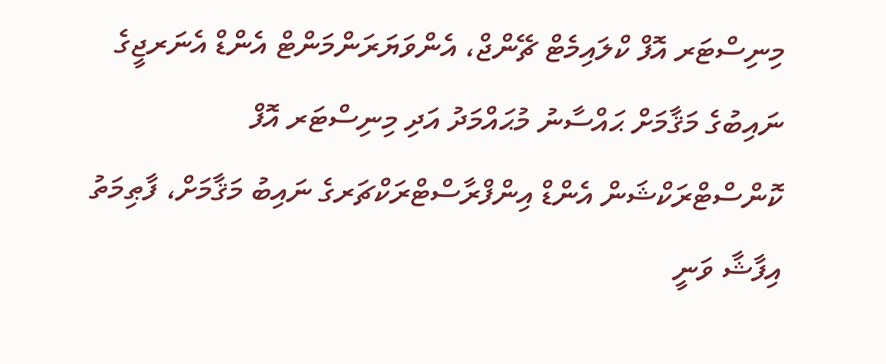މިނިސްޓަރ އޮފް ކްލައިމެޓް ޗޭންޖް، އެންވަޔަރަންމަންޓް އެންޑް އެނަރޖީގެ ނައިބުގެ މަޤާމަށް ޙައްސާނު މުޙައްމަދު އަދި މިނިސްޓަރ އޮފް ކޮންސްޓްރަކްޝަން އެންޑް އިންފްރާސްޓްރަކްޗަރގެ ނައިބު މަޤާމަށް، ފާޠިމަތު އިފާޝާ ވަނީ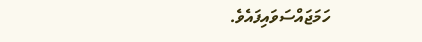ހަމަޖައްސަވައިފައެވެ.